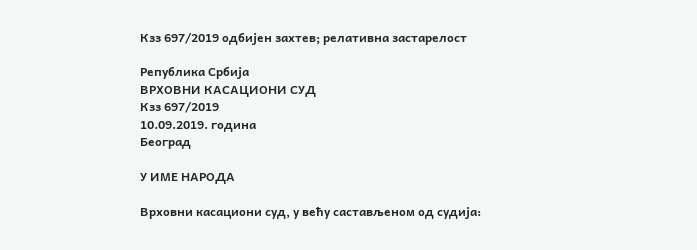Кзз 697/2019 одбијен захтев; релативна застарелост

Република Србија
ВРХОВНИ КАСАЦИОНИ СУД
Кзз 697/2019
10.09.2019. година
Београд

У ИМЕ НАРОДА

Врховни касациони суд, у већу састављеном од судија: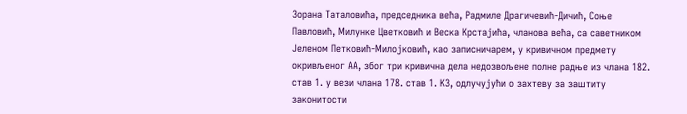Зорана Таталовића, председника већа, Радмиле Драгичевић-Дичић, Соње Павловић, Милунке Цветковић и Веска Крстајића, чланова већа, са саветником Јеленом Петковић-Милојковић, као записничарем, у кривичном предмету окривљеног АА, због три кривична дела недозвољене полне радње из члана 182. став 1. у вези члана 178. став 1. КЗ, одлучујући о захтеву за заштиту законитости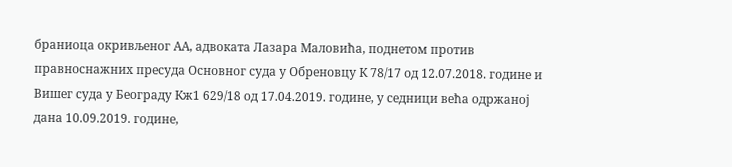браниоца окривљеног АА, адвоката Лазара Маловића, поднетом против правноснажних пресуда Основног суда у Обреновцу К 78/17 од 12.07.2018. године и Вишег суда у Београду Кж1 629/18 од 17.04.2019. године, у седници већа одржаној дана 10.09.2019. године,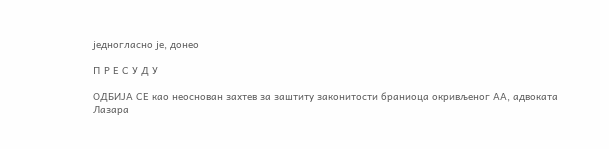једногласно је, донео

П Р Е С У Д У

ОДБИЈА СЕ као неоснован захтев за заштиту законитости браниоца окривљеног АА, адвоката Лазара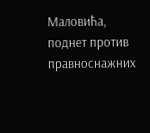Маловића, поднет против правноснажних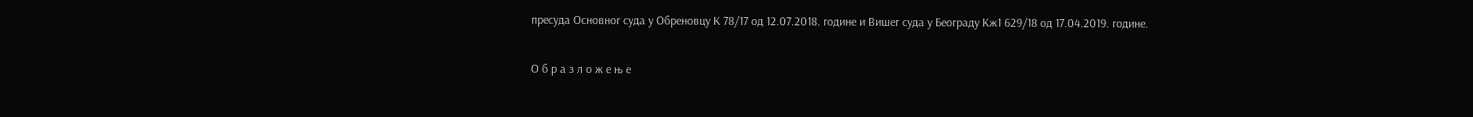пресуда Основног суда у Обреновцу К 78/17 од 12.07.2018. године и Вишег суда у Београду Кж1 629/18 од 17.04.2019. године.

О б р а з л о ж е њ е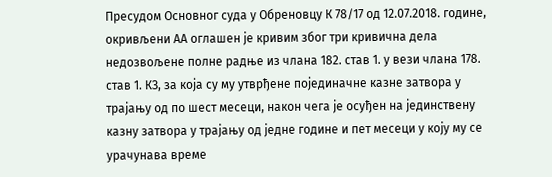Пресудом Основног суда у Обреновцу К 78/17 од 12.07.2018. године, окривљени АА оглашен је кривим због три кривична дела недозвољене полне радње из члана 182. став 1. у вези члана 178. став 1. КЗ, за која су му утврђене појединачне казне затвора у трајању од по шест месеци, након чега је осуђен на јединствену казну затвора у трајању од једне године и пет месеци у коју му се урачунава време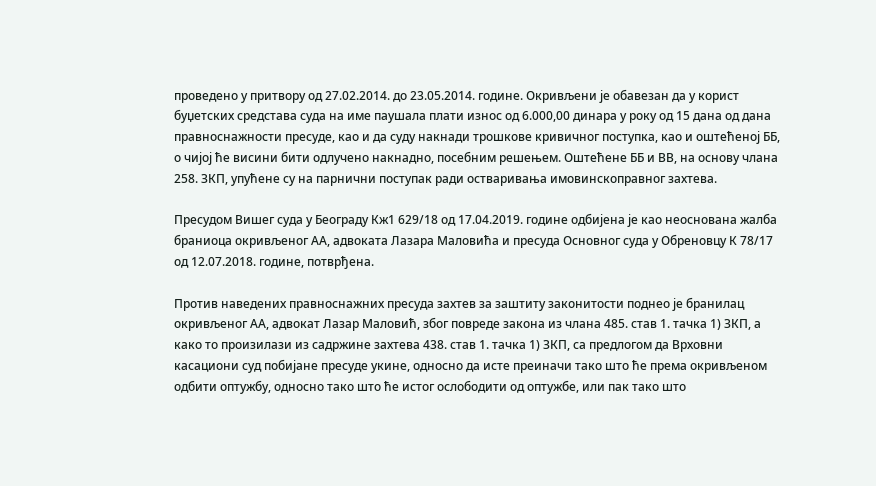проведено у притвору од 27.02.2014. до 23.05.2014. године. Окривљени је обавезан да у корист буџетских средстава суда на име паушала плати износ од 6.000,00 динара у року од 15 дана од дана правноснажности пресуде, као и да суду накнади трошкове кривичног поступка, као и оштећеној ББ, о чијој ће висини бити одлучено накнадно, посебним решењем. Оштећене ББ и ВВ, на основу члана 258. ЗКП, упућене су на парнични поступак ради остваривања имовинскоправног захтева.

Пресудом Вишег суда у Београду Кж1 629/18 од 17.04.2019. године одбијена је као неоснована жалба браниоца окривљеног АА, адвоката Лазара Маловића и пресуда Основног суда у Обреновцу К 78/17 од 12.07.2018. године, потврђена.

Против наведених правноснажних пресуда захтев за заштиту законитости поднео је бранилац окривљеног АА, адвокат Лазар Маловић, због повреде закона из члана 485. став 1. тачка 1) ЗКП, а како то произилази из садржине захтева 438. став 1. тачка 1) ЗКП, са предлогом да Врховни касациони суд побијане пресуде укине, односно да исте преиначи тако што ће према окривљеном одбити оптужбу, односно тако што ће истог ослободити од оптужбе, или пак тако што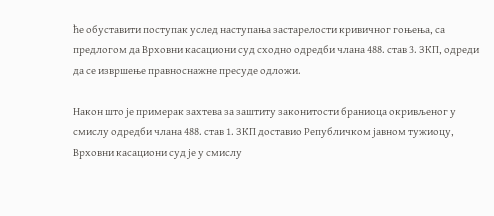ће обуставити поступак услед наступања застарелости кривичног гоњења, са предлогом да Врховни касациони суд сходно одредби члана 488. став 3. ЗКП, одреди да се извршење правноснажне пресуде одложи.

Након што је примерак захтева за заштиту законитости браниоца окривљеног у смислу одредби члана 488. став 1. ЗКП доставио Републичком јавном тужиоцу, Врховни касациони суд је у смислу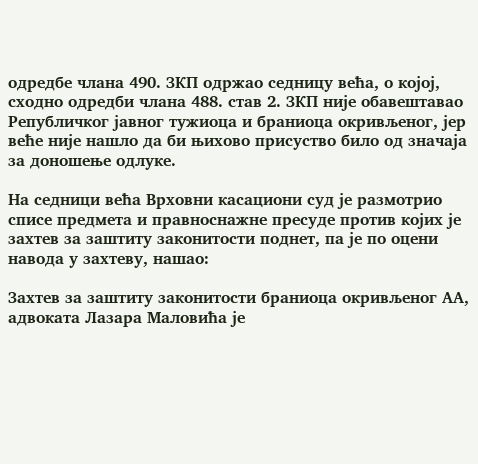одредбе члана 490. ЗКП одржао седницу већа, о којој, сходно одредби члана 488. став 2. ЗКП није обавештавао Републичког јавног тужиоца и браниоца окривљеног, јер веће није нашло да би њихово присуство било од значаја за доношење одлуке.

На седници већа Врховни касациони суд је размотрио списе предмета и правноснажне пресуде против којих је захтев за заштиту законитости поднет, па је по оцени навода у захтеву, нашао:

Захтев за заштиту законитости браниоца окривљеног АА, адвоката Лазара Маловића је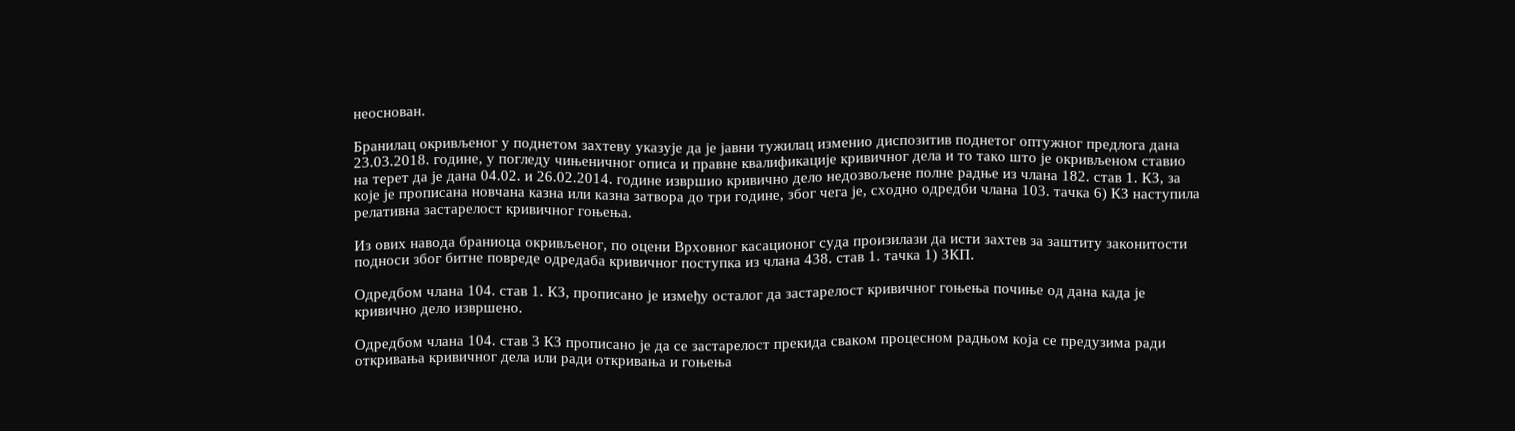неоснован.

Бранилац окривљеног у поднетом захтеву указује да је јавни тужилац изменио диспозитив поднетог оптужног предлога дана 23.03.2018. године, у погледу чињеничног описа и правне квалификације кривичног дела и то тако што је окривљеном ставио на терет да је дана 04.02. и 26.02.2014. године извршио кривично дело недозвољене полне радње из члана 182. став 1. КЗ, за које је прописана новчана казна или казна затвора до три године, због чега је, сходно одредби члана 103. тачка 6) КЗ наступила релативна застарелост кривичног гоњења.

Из ових навода браниоца окривљеног, по оцени Врховног касационог суда произилази да исти захтев за заштиту законитости подноси због битне повреде одредаба кривичног поступка из члана 438. став 1. тачка 1) ЗКП.

Одредбом члана 104. став 1. КЗ, прописано је између осталог да застарелост кривичног гоњења почиње од дана када је кривично дело извршено.

Одредбом члана 104. став 3 КЗ прописано је да се застарелост прекида сваком процесном радњом која се предузима ради откривања кривичног дела или ради откривања и гоњења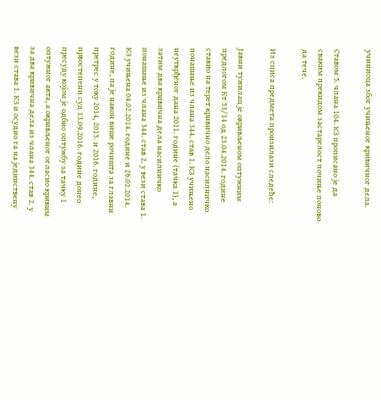учиниоца због учињеног кривичног дела.

Ставом 5. члана 104. КЗ прописано је да сваким прекидом застарелост почиње поново да тече.

Из списа предмета произилази следеће:

Јавни тужилац је окривљеном оптужним предлогом Кт 53/14 од 23.04.2014. године ставио на терет кривично дело насилничко понашање из члана 344. став 1. КЗ учињено неутврђеног дана 2011. године (тачка 1), а затим два кривична дела насилничко понашање из члана 344. став 2. у вези става 1. КЗ учињена 04.02.2014. године и 26.02.2014. године, па је након више рочишта за главни претрес у току 2014, 2015. и 2016. године, првостепени суд 13.09.2016. године донео пресуду којом је одбио оптужбу за тачку 1 оптужног акта, а окривљеног огласио кривим за два кривична дела из члана 344. став 2. у вези става 1. КЗ и осудио га на јединствену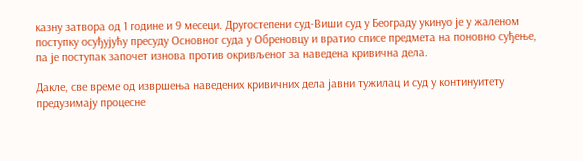казну затвора од 1 године и 9 месеци. Другостепени суд-Виши суд у Београду укинуо је у жаленом поступку осуђујућу пресуду Основног суда у Обреновцу и вратио списе предмета на поновно суђење, па је поступак започет изнова против окривљеног за наведена кривична дела.

Дакле, све време од извршења наведених кривичних дела јавни тужилац и суд у континуитету предузимају процесне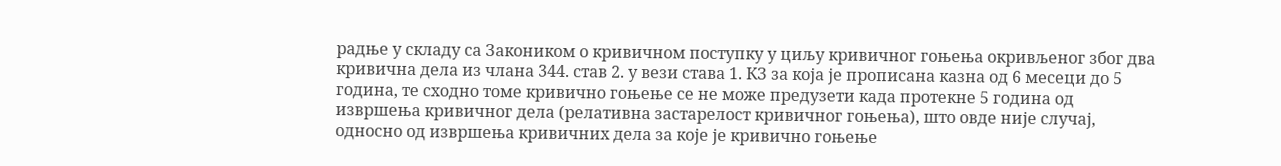радње у складу са Закоником о кривичном поступку у циљу кривичног гоњења окривљеног због два кривична дела из члана 344. став 2. у вези става 1. КЗ за која је прописана казна од 6 месеци до 5 година, те сходно томе кривично гоњење се не може предузети када протекне 5 година од извршења кривичног дела (релативна застарелост кривичног гоњења), што овде није случај, односно од извршења кривичних дела за које је кривично гоњење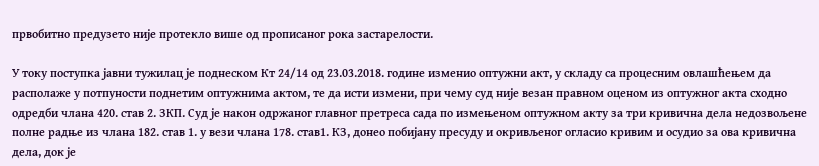првобитно предузето није протекло више од прописаног рока застарелости.

У току поступка јавни тужилац је поднеском Кт 24/14 од 23.03.2018. године изменио оптужни акт, у складу са процесним овлашћењем да располаже у потпуности поднетим оптужнима актом, те да исти измени, при чему суд није везан правном оценом из оптужног акта сходно одредби члана 420. став 2. ЗКП. Суд је након одржаног главног претреса сада по измењеном оптужном акту за три кривична дела недозвољене полне радње из члана 182. став 1. у вези члана 178. став1. КЗ, донео побијану пресуду и окривљеног огласио кривим и осудио за ова кривична дела, док је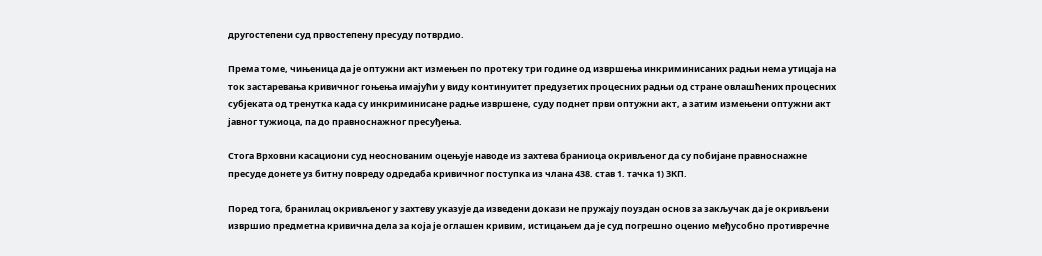другостепени суд првостепену пресуду потврдио.

Према томе, чињеница да је оптужни акт измењен по протеку три године од извршења инкриминисаних радњи нема утицаја на ток застаревања кривичног гоњења имајући у виду континуитет предузетих процесних радњи од стране овлашћених процесних субјеката од тренутка када су инкриминисане радње извршене, суду поднет први оптужни акт, а затим измењени оптужни акт јавног тужиоца, па до правноснажног пресуђења.

Стога Врховни касациони суд неоснованим оцењује наводе из захтева браниоца окривљеног да су побијане правноснажне пресуде донете уз битну повреду одредаба кривичног поступка из члана 438. став 1. тачка 1) ЗКП.

Поред тога, бранилац окривљеног у захтеву указује да изведени докази не пружају поуздан основ за закључак да је окривљени извршио предметна кривична дела за која је оглашен кривим, истицањем да је суд погрешно оценио међусобно противречне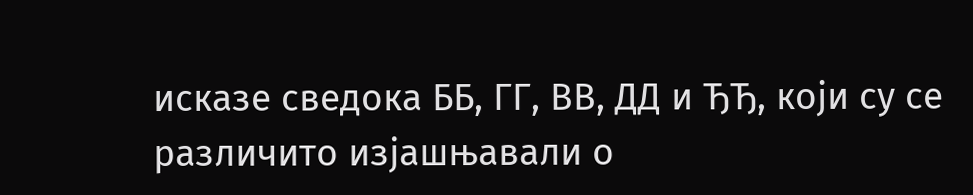исказе сведока ББ, ГГ, ВВ, ДД и ЂЂ, који су се различито изјашњавали о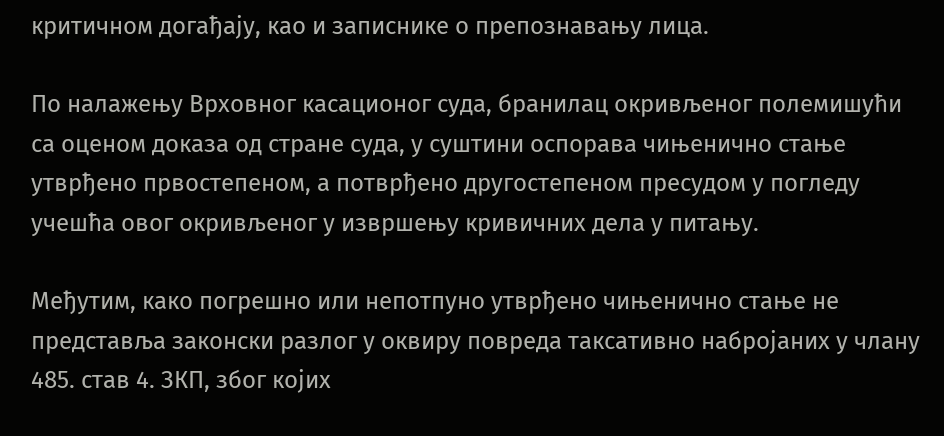критичном догађају, као и записнике о препознавању лица.

По налажењу Врховног касационог суда, бранилац окривљеног полемишући са оценом доказа од стране суда, у суштини оспорава чињенично стање утврђено првостепеном, а потврђено другостепеном пресудом у погледу учешћа овог окривљеног у извршењу кривичних дела у питању.

Међутим, како погрешно или непотпуно утврђено чињенично стање не представља законски разлог у оквиру повреда таксативно набројаних у члану 485. став 4. ЗКП, због којих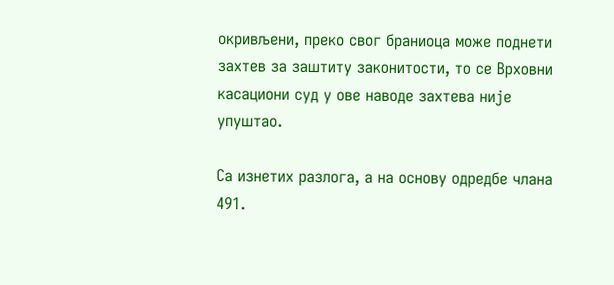окривљени, преко свог браниоца може поднети захтев за заштиту законитости, то се Врховни касациони суд у ове наводе захтева није упуштао.

Са изнетих разлога, а на основу одредбе члана 491.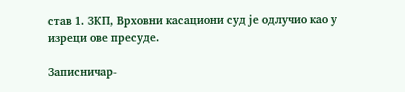став 1. ЗКП, Врховни касациони суд је одлучио као у изреци ове пресуде.

Записничар-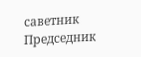саветник                                                                                                                                    Председник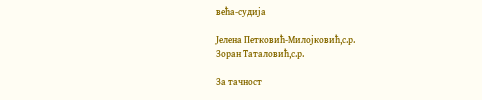већа-судија

Јелена Петковић-Милојковић,с.р.                                                                                                           Зоран Таталовић,с.р.

За тачност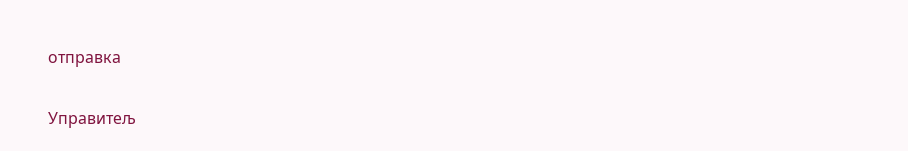отправка

Управитељ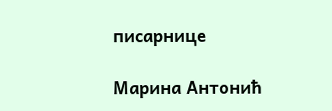писарнице

Марина Антонић